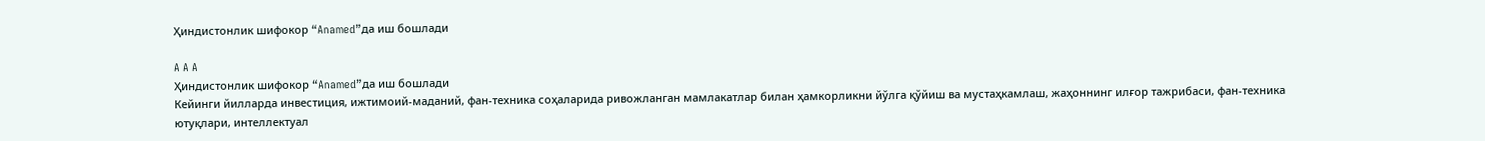Ҳиндистонлик шифокор “Anamed”да иш бошлади

A A A
Ҳиндистонлик шифокор “Anamed”да иш бошлади
Кейинги йилларда инвестиция, ижтимоий-маданий, фан-техника соҳаларида ривожланган мамлакатлар билан ҳамкорликни йўлга қўйиш ва мустаҳкамлаш, жаҳоннинг илғор тажрибаси, фан-техника ютуқлари, интеллектуал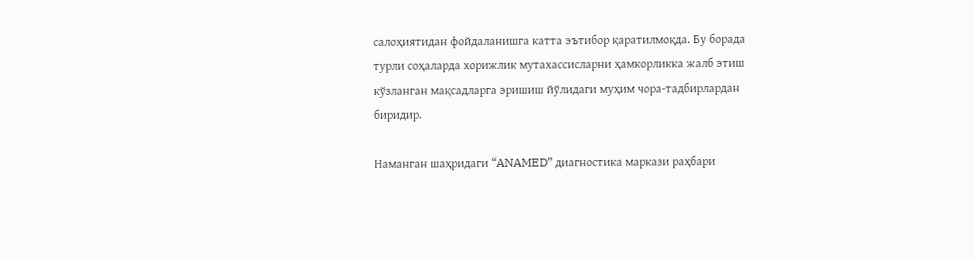салоҳиятидан фойдаланишга катта эътибор қаратилмоқда. Бу борада турли соҳаларда хорижлик мутахассисларни ҳамкорликка жалб этиш кўзланган мақсадларга эришиш йўлидаги муҳим чора-тадбирлардан биридир.

Наманган шаҳридаги “ANAMED” диагностика маркази раҳбари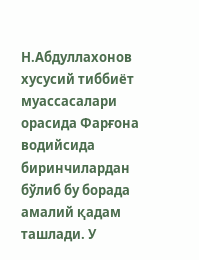Н.Абдуллахонов хусусий тиббиёт муассасалари орасида Фарғона водийсида биринчилардан бўлиб бу борада амалий қадам ташлади. У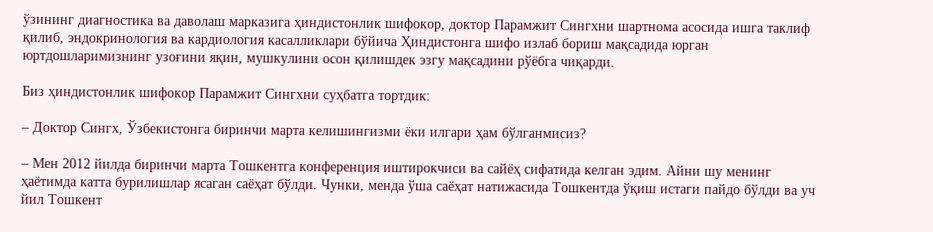ўзининг диагностика ва даволаш марказига ҳиндистонлик шифокор, доктор Парамжит Сингхни шартнома асосида ишга таклиф қилиб, эндокринология ва кардиология касалликлари бўйича Ҳиндистонга шифо излаб бориш мақсадида юрган юртдошларимизнинг узоғини яқин, мушкулини осон қилишдек эзгу мақсадини рўёбга чиқарди.

Биз ҳиндистонлик шифокор Парамжит Сингхни суҳбатга тортдик:

– Доктор Сингх, Ўзбекистонга биринчи марта келишингизми ёки илгари ҳам бўлганмисиз?

– Мен 2012 йилда биринчи марта Тошкентга конференция иштирокчиси ва сайёҳ сифатида келган эдим. Айни шу менинг ҳаётимда катта бурилишлар ясаган саёҳат бўлди. Чунки, менда ўша саёҳат натижасида Тошкентда ўқиш истаги пайдо бўлди ва уч йил Тошкент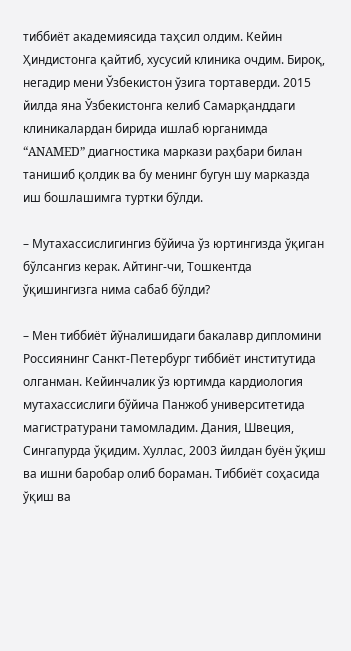тиббиёт академиясида таҳсил олдим. Кейин Ҳиндистонга қайтиб, хусусий клиника очдим. Бироқ, негадир мени Ўзбекистон ўзига тортаверди. 2015 йилда яна Ўзбекистонга келиб Самарқанддаги клиникалардан бирида ишлаб юрганимда “ANAMED” диагностика маркази раҳбари билан танишиб қолдик ва бу менинг бугун шу марказда иш бошлашимга туртки бўлди.

– Мутахассислигингиз бўйича ўз юртингизда ўқиган бўлсангиз керак. Айтинг-чи, Тошкентда ўқишингизга нима сабаб бўлди?

– Мен тиббиёт йўналишидаги бакалавр дипломини Россиянинг Санкт-Петербург тиббиёт институтида олганман. Кейинчалик ўз юртимда кардиология мутахассислиги бўйича Панжоб университетида магистратурани тамомладим. Дания, Швеция, Сингапурда ўқидим. Хуллас, 2003 йилдан буён ўқиш ва ишни баробар олиб бораман. Тиббиёт соҳасида ўқиш ва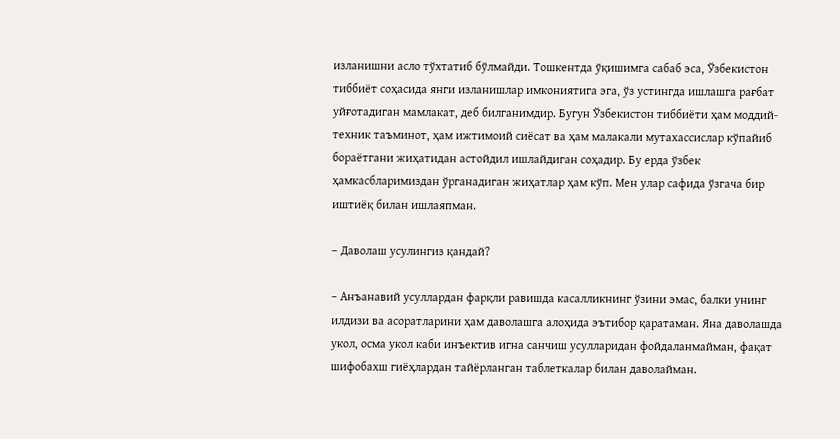изланишни асло тўхтатиб бўлмайди. Тошкентда ўқишимга сабаб эса, Ўзбекистон тиббиёт соҳасида янги изланишлар имкониятига эга, ўз устингда ишлашга рағбат уйғотадиган мамлакат, деб билганимдир. Бугун Ўзбекистон тиббиёти ҳам моддий-техник таъминот, ҳам ижтимоий сиёсат ва ҳам малакали мутахассислар кўпайиб бораётгани жиҳатидан астойдил ишлайдиган соҳадир. Бу ерда ўзбек ҳамкасбларимиздан ўрганадиган жиҳатлар ҳам кўп. Мен улар сафида ўзгача бир иштиёқ билан ишлаяпман.

– Даволаш усулингиз қандай?

– Анъанавий усуллардан фарқли равишда касалликнинг ўзини эмас, балки унинг илдизи ва асоратларини ҳам даволашга алоҳида эътибор қаратаман. Яна даволашда укол, осма укол каби инъектив игна санчиш усулларидан фойдаланмайман, фақат шифобахш гиёҳлардан тайёрланган таблеткалар билан даволайман.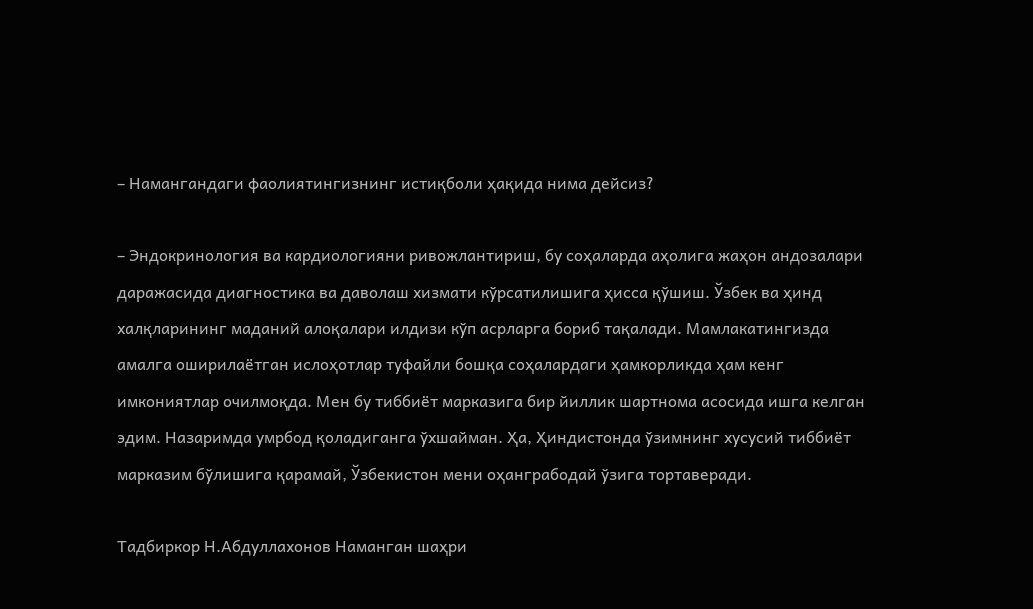– Намангандаги фаолиятингизнинг истиқболи ҳақида нима дейсиз?

– Эндокринология ва кардиологияни ривожлантириш, бу соҳаларда аҳолига жаҳон андозалари даражасида диагностика ва даволаш хизмати кўрсатилишига ҳисса қўшиш. Ўзбек ва ҳинд халқларининг маданий алоқалари илдизи кўп асрларга бориб тақалади. Мамлакатингизда амалга оширилаётган ислоҳотлар туфайли бошқа соҳалардаги ҳамкорликда ҳам кенг имкониятлар очилмоқда. Мен бу тиббиёт марказига бир йиллик шартнома асосида ишга келган эдим. Назаримда умрбод қоладиганга ўхшайман. Ҳа, Ҳиндистонда ўзимнинг хусусий тиббиёт марказим бўлишига қарамай, Ўзбекистон мени оҳанграбодай ўзига тортаверади.

Тадбиркор Н.Абдуллахонов Наманган шаҳри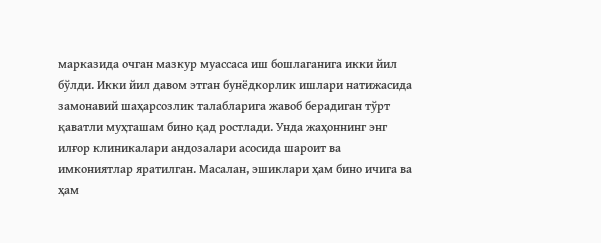марказида очган мазкур муассаса иш бошлаганига икки йил бўлди. Икки йил давом этган бунёдкорлик ишлари натижасида замонавий шаҳарсозлик талабларига жавоб берадиган тўрт қаватли муҳташам бино қад ростлади. Унда жаҳоннинг энг илғор клиникалари андозалари асосида шароит ва имкониятлар яратилган. Масалан, эшиклари ҳам бино ичига ва ҳам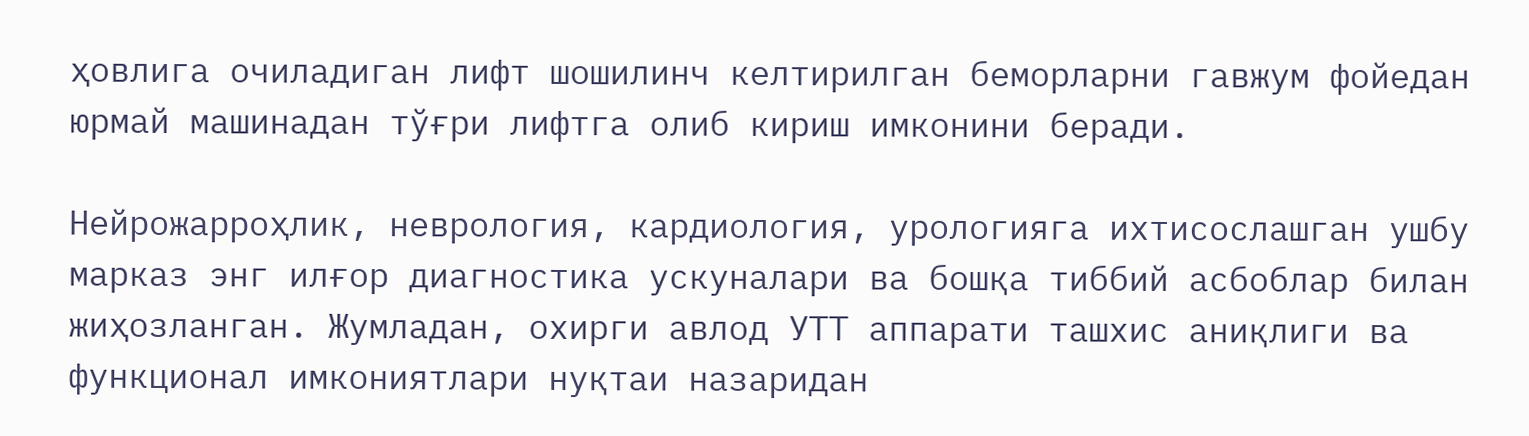ҳовлига очиладиган лифт шошилинч келтирилган беморларни гавжум фойедан юрмай машинадан тўғри лифтга олиб кириш имконини беради.

Нейрожарроҳлик, неврология, кардиология, урологияга ихтисослашган ушбу марказ энг илғор диагностика ускуналари ва бошқа тиббий асбоблар билан жиҳозланган. Жумладан, охирги авлод УТТ аппарати ташхис аниқлиги ва функционал имкониятлари нуқтаи назаридан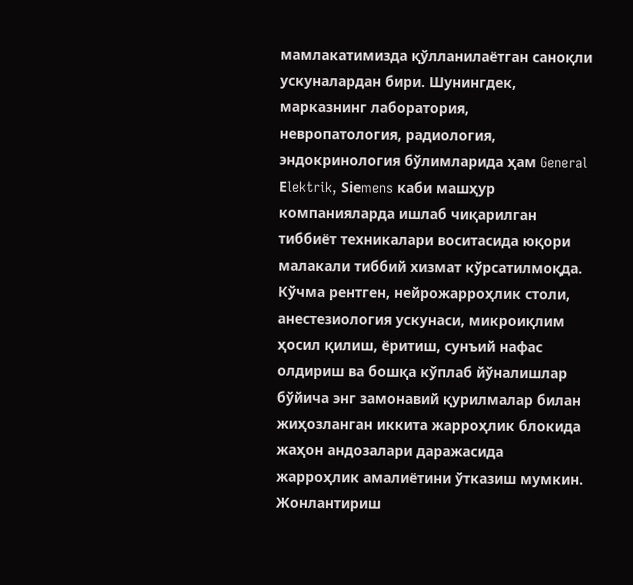мамлакатимизда қўлланилаётган саноқли ускуналардан бири. Шунингдек, марказнинг лаборатория, невропатология, радиология, эндокринология бўлимларида ҳам General Еlektrik, Siеmens каби машҳур компанияларда ишлаб чиқарилган тиббиёт техникалари воситасида юқори малакали тиббий хизмат кўрсатилмоқда. Кўчма рентген, нейрожарроҳлик столи, анестезиология ускунаси, микроиқлим ҳосил қилиш, ёритиш, сунъий нафас олдириш ва бошқа кўплаб йўналишлар бўйича энг замонавий қурилмалар билан жиҳозланган иккита жарроҳлик блокида жаҳон андозалари даражасида жарроҳлик амалиётини ўтказиш мумкин. Жонлантириш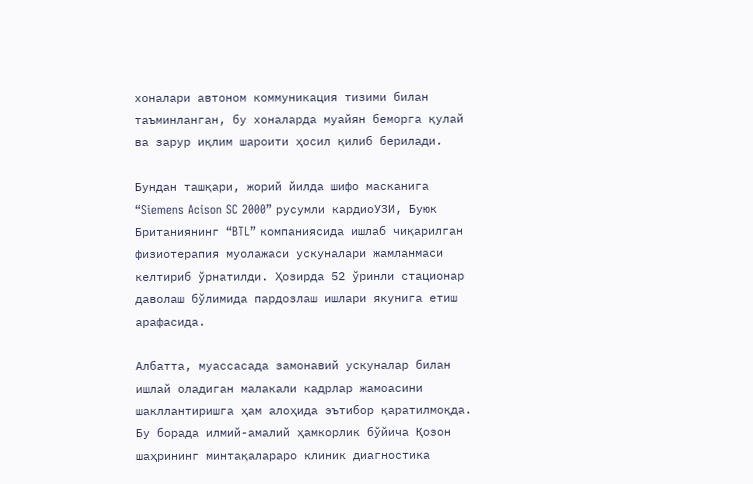хоналари автоном коммуникация тизими билан таъминланган, бу хоналарда муайян беморга қулай ва зарур иқлим шароити ҳосил қилиб берилади.

Бундан ташқари, жорий йилда шифо масканига “Siemens Acison SC 2000” русумли кардиоУЗИ, Буюк Британиянинг “BTL” компаниясида ишлаб чиқарилган физиотерапия муолажаси ускуналари жамланмаси келтириб ўрнатилди. Ҳозирда 52 ўринли стационар даволаш бўлимида пардозлаш ишлари якунига етиш арафасида.

Албатта, муассасада замонавий ускуналар билан ишлай оладиган малакали кадрлар жамоасини шакллантиришга ҳам алоҳида эътибор қаратилмоқда. Бу борада илмий-амалий ҳамкорлик бўйича Қозон шаҳрининг минтақалараро клиник диагностика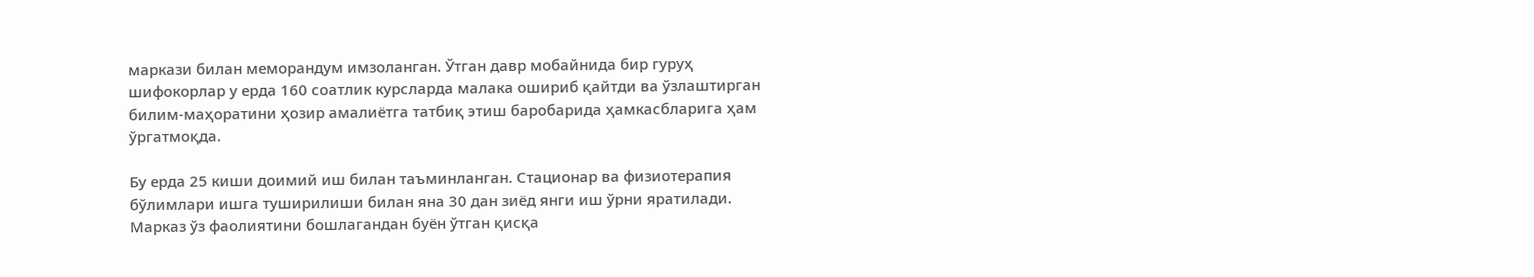маркази билан меморандум имзоланган. Ўтган давр мобайнида бир гуруҳ шифокорлар у ерда 160 соатлик курсларда малака ошириб қайтди ва ўзлаштирган билим-маҳоратини ҳозир амалиётга татбиқ этиш баробарида ҳамкасбларига ҳам ўргатмоқда.

Бу ерда 25 киши доимий иш билан таъминланган. Стационар ва физиотерапия бўлимлари ишга туширилиши билан яна 30 дан зиёд янги иш ўрни яратилади. Марказ ўз фаолиятини бошлагандан буён ўтган қисқа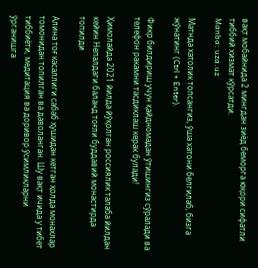вақт мобайнида 2 мингдан зиёд беморга юқори сифатли тиббий хизмат кўрсатди.
Manba: uza.uz

Матнда хатолик топсангиз, ўша хатони белгилаб, бизга жўнатинг (Ctrl + Enter).

Фикр билдириш учун қайдномадан ўтишингиз сўралади ва телефон ракамни тасдиклаш керак булади!

Ҳимолайда 2021 йилда йўқолган россиялик талаба йилдан кейин Непалдаги баланд тоғли буддавий монастирда топилди

Алина тоғ касаллиги сабаб ҳушидан кетган ҳолда монахлар томонидан топилган ва даволанган. Шу вақт ичида у тибет тиббиёти, медитация ва доривор ўсимликларни ўрганишга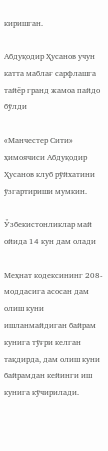киришган.

Абдуқодир Ҳусанов учун катта маблағ сарфлашга тайёр гранд жамоа пайдо бўлди

«Манчестер Сити» ҳимоячиси Абдуқодир Ҳусанов клуб рўйхатини ўзгартириши мумкин.

Ўзбекистонликлар май ойида 14 кун дам олади

Меҳнат кодексининг 208-моддасига асосан дам олиш куни ишланмайдиган байрам кунига тўғри келган тақдирда, дам олиш куни байрамдан кейинги иш кунига кўчирилади.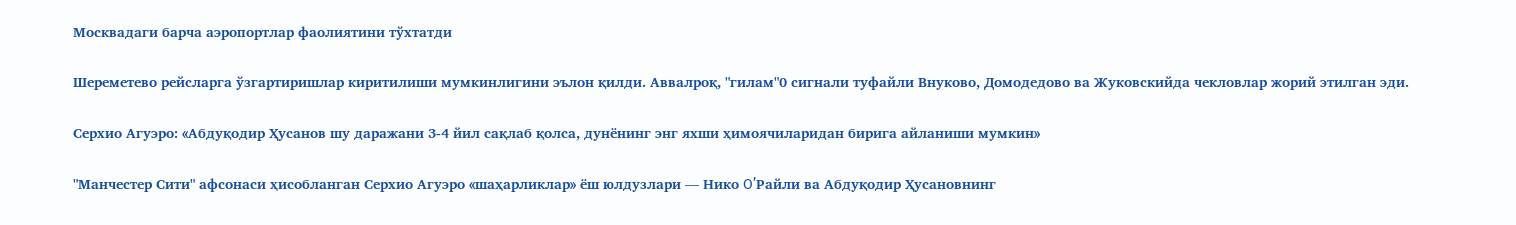Москвадаги барча аэропортлар фаолиятини тўхтатди

Шереметево рейсларга ўзгартиришлар киритилиши мумкинлигини эълон қилди. Аввалроқ, "гилам"0 сигнали туфайли Внуково, Домодедово ва Жуковскийда чекловлар жорий этилган эди.

Серхио Агуэро: «Абдуқодир Ҳусанов шу даражани 3-4 йил сақлаб қолса, дунёнинг энг яхши ҳимоячиларидан бирига айланиши мумкин»

"Манчестер Сити" афсонаси ҳисобланган Серхио Агуэро «шаҳарликлар» ёш юлдузлари — Нико O’Райли ва Абдуқодир Ҳусановнинг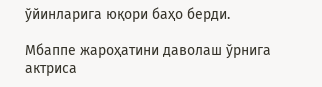ўйинларига юқори баҳо берди.

Мбаппе жароҳатини даволаш ўрнига актриса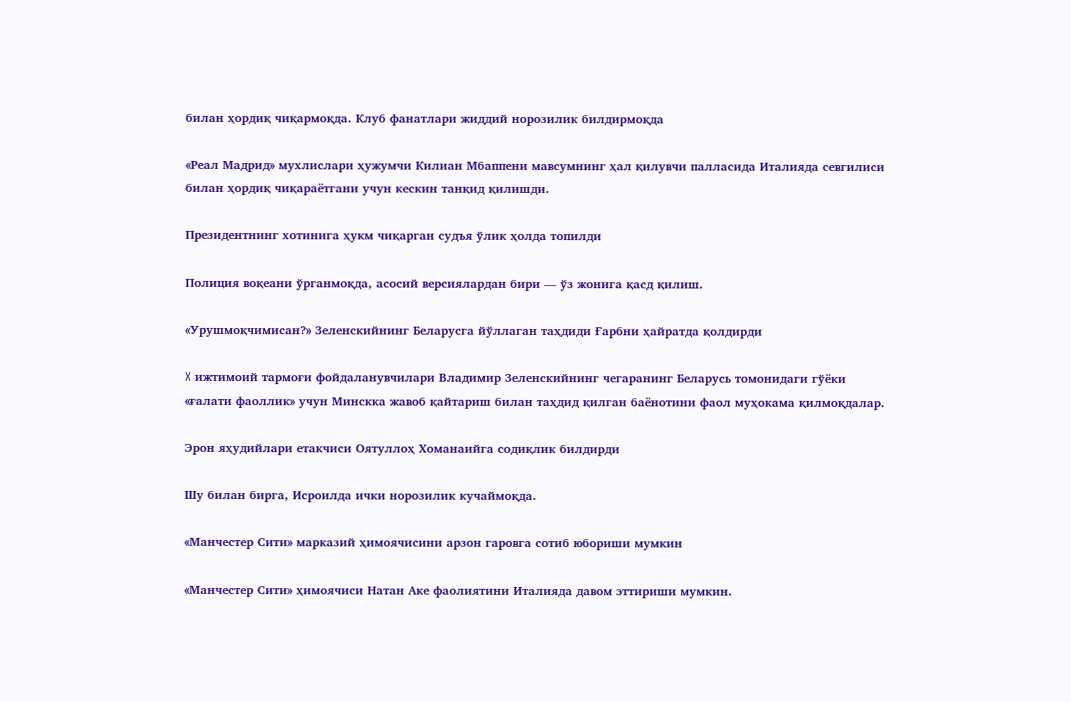билан ҳордиқ чиқармоқда. Клуб фанатлари жиддий норозилик билдирмоқда

«Реал Мадрид» мухлислари ҳужумчи Килиан Мбаппени мавсумнинг ҳал қилувчи палласида Италияда севгилиси билан ҳордиқ чиқараётгани учун кескин танқид қилишди.

Президентнинг хотинига ҳукм чиқарган судъя ўлик ҳолда топилди

Полиция воқеани ўрганмоқда, асосий версиялардан бири — ўз жонига қасд қилиш.

«Урушмоқчимисан?» Зеленскийнинг Беларусга йўллаган таҳдиди Ғарбни ҳайратда қолдирди

X ижтимоий тармоғи фойдаланувчилари Владимир Зеленскийнинг чегаранинг Беларусь томонидаги гўёки «ғалати фаоллик» учун Минскка жавоб қайтариш билан таҳдид қилган баёнотини фаол муҳокама қилмоқдалар.

Эрон яҳудийлари етакчиси Оятуллоҳ Хоманаийга содиқлик билдирди

Шу билан бирга, Исроилда ички норозилик кучаймоқда.

«Манчестер Сити» марказий ҳимоячисини арзон гаровга сотиб юбориши мумкин

«Манчестер Сити» ҳимоячиси Натан Аке фаолиятини Италияда давом эттириши мумкин.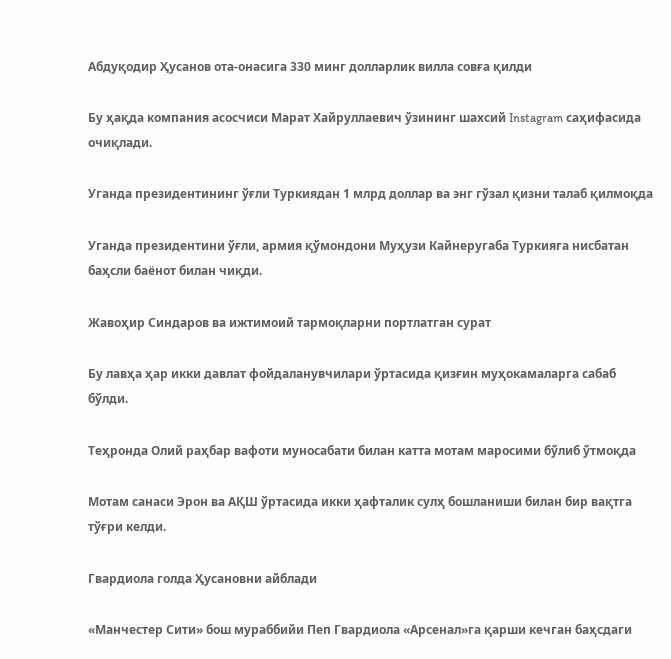Абдуқодир Ҳусанов ота-онасига 330 минг долларлик вилла совға қилди

Бу ҳақда компания асосчиси Марат Хайруллаевич ўзининг шахсий Instagram саҳифасида очиқлади.

Уганда президентининг ўғли Туркиядан 1 млрд доллар ва энг гўзал қизни талаб қилмоқда

Уганда президентини ўғли, армия қўмондони Муҳузи Кайнеругаба Туркияга нисбатан баҳсли баёнот билан чиқди.

Жавоҳир Синдаров ва ижтимоий тармоқларни портлатган сурат

Бу лавҳа ҳар икки давлат фойдаланувчилари ўртасида қизғин муҳокамаларга сабаб бўлди.

Теҳронда Олий раҳбар вафоти муносабати билан катта мотам маросими бўлиб ўтмоқда

Мотам санаси Эрон ва АҚШ ўртасида икки ҳафталик сулҳ бошланиши билан бир вақтга тўғри келди.

Гвардиола голда Ҳусановни айблади

«Манчестер Сити» бош мураббийи Пеп Гвардиола «Арсенал»га қарши кечган баҳсдаги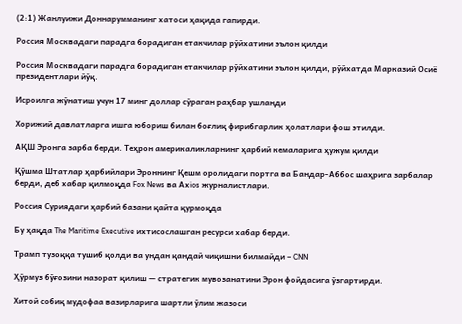(2:1) Жанлуижи Доннарумманинг хатоси ҳақида гапирди.

Россия Москвадаги парадга борадиган етакчилар рўйхатини эълон қилди

Россия Москвадаги парадга борадиган етакчилар рўйхатини эълон қилди, рўйхатда Марказий Осиё президентлари йўқ.

Исроилга жўнатиш учун 17 минг доллар сўраган раҳбар ушланди

Хорижий давлатларга ишга юбориш билан боғлиқ фирибгарлик ҳолатлари фош этилди.

АҚШ Эронга зарба берди. Теҳрон америкаликларнинг ҳарбий кемаларига ҳужум қилди

Қўшма Штатлар ҳарбийлари Эроннинг Қешм оролидаги портга ва Бандар-Аббос шаҳрига зарбалар берди, деб хабар қилмоқда Fox News ва Ахios журналистлари.

Россия Суриядаги ҳарбий базани қайта қурмоқда

Бу ҳақда The Maritime Executive ихтисослашган ресурси хабар берди.

Трамп тузоққа тушиб қолди ва ундан қандай чиқишни билмайди – CNN

Ҳўрмуз бўғозини назорат қилиш — стратегик мувозанатини Эрон фойдасига ўзгартирди.

Хитой собиқ мудофаа вазирларига шартли ўлим жазоси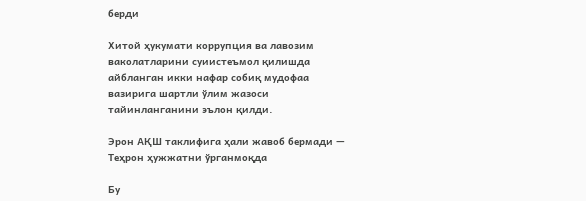берди

Хитой ҳукумати коррупция ва лавозим ваколатларини суиистеъмол қилишда айбланган икки нафар собиқ мудофаа вазирига шартли ўлим жазоси тайинланганини эълон қилди.

Эрон АҚШ таклифига ҳали жавоб бермади — Теҳрон ҳужжатни ўрганмоқда

Бу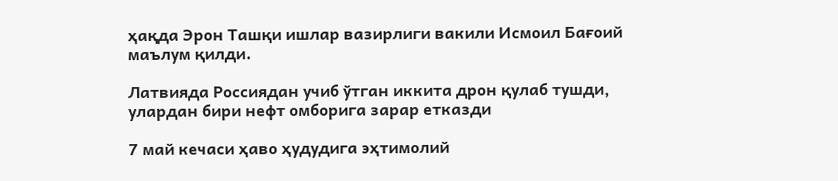ҳақда Эрон Ташқи ишлар вазирлиги вакили Исмоил Бағоий маълум қилди.

Латвияда Россиядан учиб ўтган иккита дрон қулаб тушди, улардан бири нефт омборига зарар етказди

7 май кечаси ҳаво ҳудудига эҳтимолий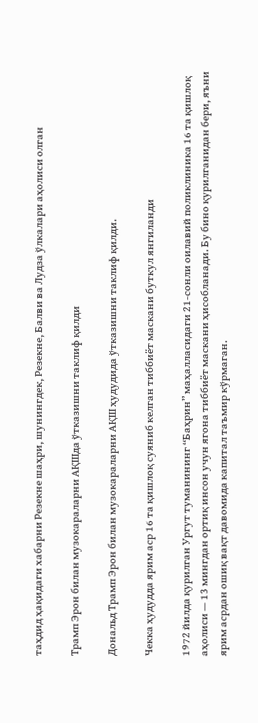таҳдид ҳақидаги хабарни Резекне шаҳри, шунингдек, Резекне, Балви ва Лудза ўлкалари аҳолиси олган

Трамп Эрон билан музокараларни АҚШда ўтказишни таклиф қилди

Дональд Трамп Эрон билан музокараларни АҚШ ҳудудида ўтказишни таклиф қилди.

Чекка ҳудудда ярим аср 16 та қишлоқ суяниб келган тиббиёт маскани буткул янгиланди

1972 йилда қурилган Ургут туманининг “Баҳрин” маҳалласидаги 21-сонли оилавий поликлиника 16 та қишлоқ аҳолиси — 13 мингдан ортиқ инсон учун ягона тиббиёт маскани ҳисобланади. Бу бино қурилганидан бери, яъни ярим асрдан ошиқ вақт давомида капитал таъмир кўрмаган.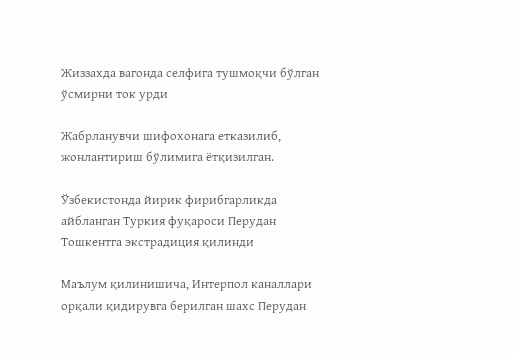Жиззахда вагонда селфига тушмоқчи бўлган ўсмирни ток урди

Жабрланувчи шифохонага етказилиб, жонлантириш бўлимига ётқизилган.

Ўзбекистонда йирик фирибгарликда айбланган Туркия фуқароси Перудан Тошкентга экстрадиция қилинди

Маълум қилинишича, Интерпол каналлари орқали қидирувга берилган шахс Перудан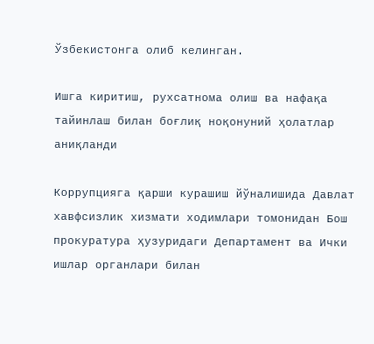Ўзбекистонга олиб келинган.

Ишга киритиш, рухсатнома олиш ва нафақа тайинлаш билан боғлиқ ноқонуний ҳолатлар аниқланди

Коррупцияга қарши курашиш йўналишида Давлат хавфсизлик хизмати ходимлари томонидан Бош прокуратура ҳузуридаги Департамент ва Ички ишлар органлари билан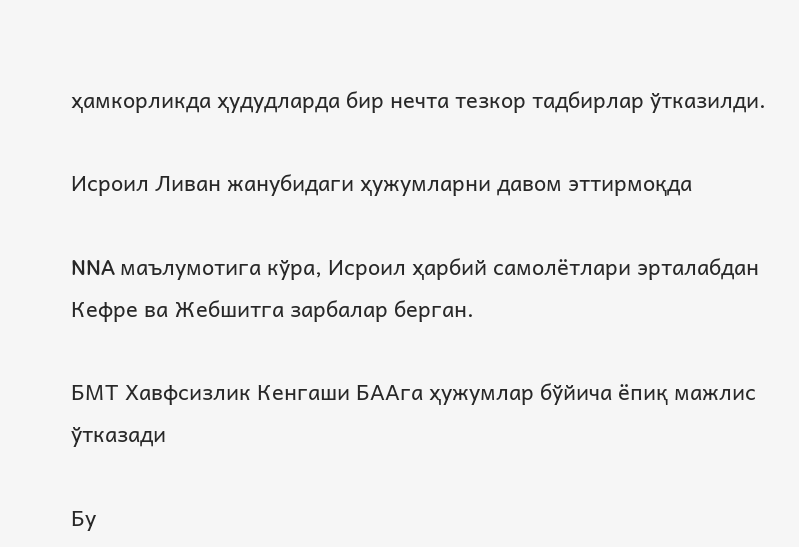ҳамкорликда ҳудудларда бир нечта тезкор тадбирлар ўтказилди.

Исроил Ливан жанубидаги ҳужумларни давом эттирмоқда

NNA маълумотига кўра, Исроил ҳарбий самолётлари эрталабдан Кефре ва Жебшитга зарбалар берган.

БМТ Хавфсизлик Кенгаши БААга ҳужумлар бўйича ёпиқ мажлис ўтказади

Бу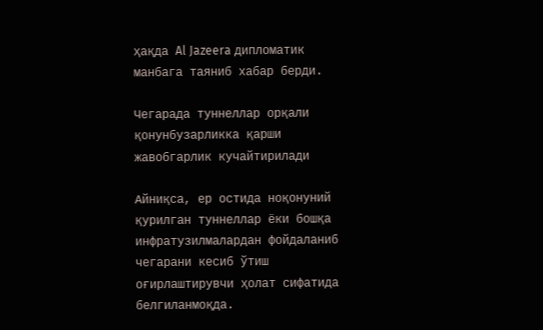ҳақда Al Jazeera дипломатик манбага таяниб хабар берди.

Чегарада туннеллар орқали қонунбузарликка қарши жавобгарлик кучайтирилади

Айниқса, ер остида ноқонуний қурилган туннеллар ёки бошқа инфратузилмалардан фойдаланиб чегарани кесиб ўтиш оғирлаштирувчи ҳолат сифатида белгиланмоқда.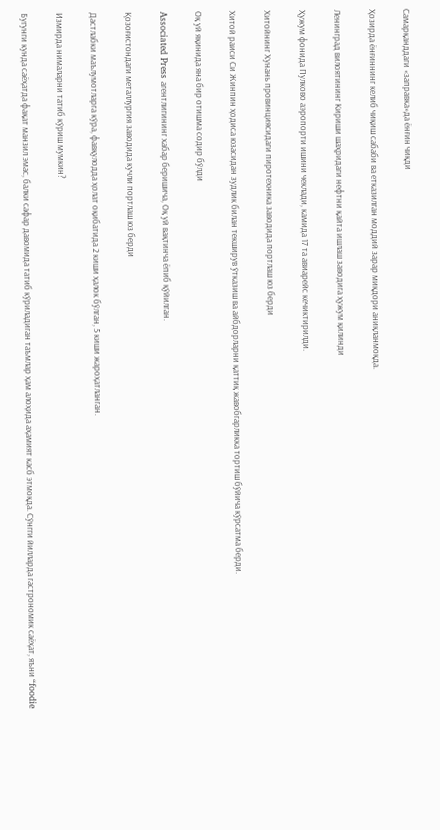Самарқанддаги «заправка»да ёнғин чиқди

Ҳозирда ёнғиннинг келиб чиқиш сабаби ва етказилган моддий зарар миқдори аниқланмоқда.

Ленинград вилоятининг Кириши шаҳридаги нефтни қайта ишлаш заводига ҳужум қилинди

Ҳужум фонида Пулково аэропорти ишини чеклади, камида 17 та авиарейс кечиктирилди.

Хитойнинг Хунань провинциясидаги пиротехника заводида портлаш юз берди

Хитой раиси Си Жинпин ҳодиса юзасидан зудлик билан текширув ўтказиш ва айбдорларни қаттиқ жавобгарликка тортиш бўйича кўрсатма берди.

Оқ уй яқинида яна бир отишма содир бўлди

Associated Press агентлигининг хабар беришича, Оқ уй вақтинча ёпиб қўйилган.

Қозоғистондаги металлургия заводида кучли портлаш юз берди

Дастлабки маълумотларга кўра, фавқулодда ҳолат оқибатида 2 киши ҳалок бўлган, 5 киши жароҳатланган.

Измирда нималарни татиб кўриш мумкин?

Бугунги кунда саёҳатда фақат манзил эмас, балки сафар давомида татиб кўриладиган таъмлар ҳам алоҳида аҳамият касб этмоқда. Сўнгги йилларда гастрономик саёҳат, яъни “foodie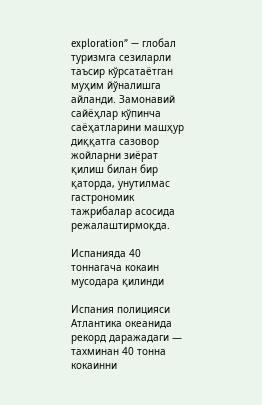exploration” — глобал туризмга сезиларли таъсир кўрсатаётган муҳим йўналишга айланди. Замонавий сайёҳлар кўпинча саёҳатларини машҳур диққатга сазовор жойларни зиёрат қилиш билан бир қаторда, унутилмас гастрономик тажрибалар асосида режалаштирмоқда.

Испанияда 40 тоннагача кокаин мусодара қилинди

Испания полицияси Атлантика океанида рекорд даражадаги — тахминан 40 тонна кокаинни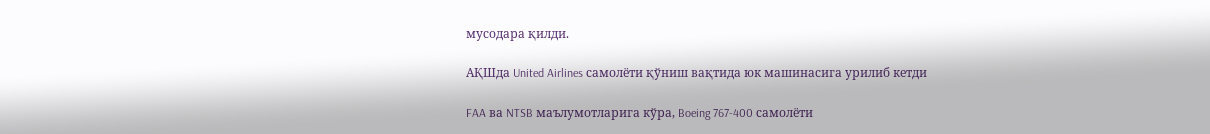мусодара қилди.

АҚШда United Airlines самолёти қўниш вақтида юк машинасига урилиб кетди

FAA ва NTSB маълумотларига кўра, Boeing 767-400 самолёти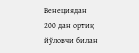Венециядан 200 дан ортиқ йўловчи билан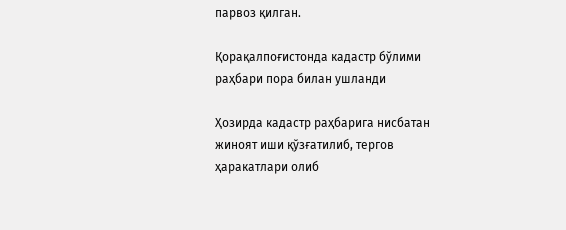парвоз қилган.

Қорақалпоғистонда кадастр бўлими раҳбари пора билан ушланди

Ҳозирда кадастр раҳбарига нисбатан жиноят иши қўзғатилиб, тергов ҳаракатлари олиб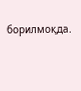борилмоқда.